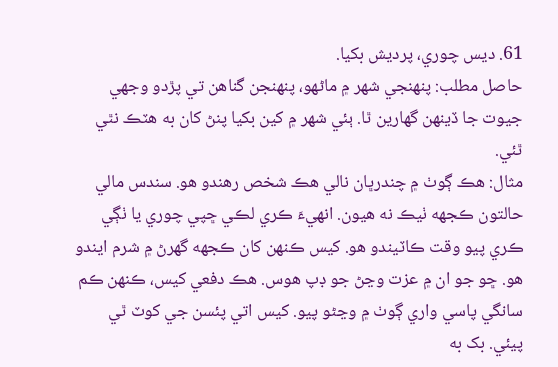61. ديس چوري، پرديش بکيا.
حاصل مطلب: پنھنجي شھر ۾ ماڻھو، پنھنجن گناهن تي پڙدو وجهي جيوت جا ڏينھن گهارين ٿا. ٻئي شھر ۾ کين بکيا پنڻ کان به هٽڪ نٿي ٿئي.
مثال: هڪ ڳوٺ ۾ چندرڀان نالي هڪ شخص رهندو هو. سندس مالي حالتون ڪجهه ٺيڪ نه هيون. انھيءَ ڪري لڪي ڇپي چوري يا ٺڳي ڪري پيو وقت ڪاٽيندو هو. کيس ڪنھن کان ڪجهه گهرڻ ۾ شرم ايندو هو. ڇو جو ان ۾ عزت وڃڻ جو ڊپ هوس. هڪ دفعي کيس، ڪنھن ڪم سانگي پاسي واري ڳوٺ ۾ وڃڻو پيو. کيس اتي پئسن جي کوٽ ٿي پيئي. بک به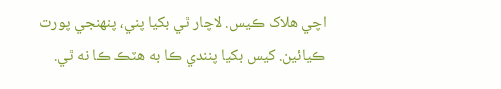اچي هلاک ڪيس. لاچار ٿي بکيا پني، پنھنجي پورت ڪيائين. کيس بکيا پنندي ڪا به هٽڪ ڪا نه ٿي.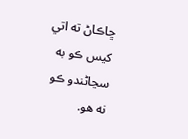ڇاڪاڻ ته اتي کيس ڪو به سڃاڻندو ڪو نه هو.